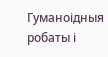Гуманоідныя робаты і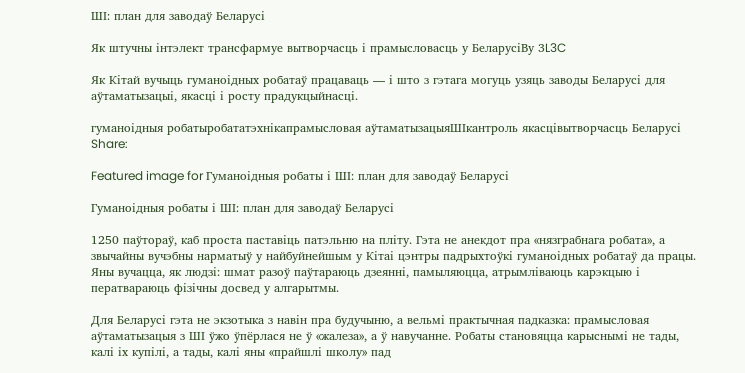ШІ: план для заводаў Беларусі

Як штучны інтэлект трансфармуе вытворчасць і прамысловасць у БеларусіBy 3L3C

Як Кітай вучыць гуманоідных робатаў працаваць — і што з гэтага могуць узяць заводы Беларусі для аўтаматызацыі, якасці і росту прадукцыйнасці.

гуманоідныя робатыробататэхнікапрамысловая аўтаматызацыяШІкантроль якасцівытворчасць Беларусі
Share:

Featured image for Гуманоідныя робаты і ШІ: план для заводаў Беларусі

Гуманоідныя робаты і ШІ: план для заводаў Беларусі

1250 паўтораў, каб проста паставіць патэльню на пліту. Гэта не анекдот пра «нязграбнага робата», а звычайны вучэбны нарматыў у найбуйнейшым у Кітаі цэнтры падрыхтоўкі гуманоідных робатаў да працы. Яны вучацца, як людзі: шмат разоў паўтараюць дзеянні, памыляюцца, атрымліваюць карэкцыю і ператвараюць фізічны досвед у алгарытмы.

Для Беларусі гэта не экзотыка з навін пра будучыню, а вельмі практычная падказка: прамысловая аўтаматызацыя з ШІ ўжо ўпёрлася не ў «жалеза», а ў навучанне. Робаты становяцца карыснымі не тады, калі іх купілі, а тады, калі яны «прайшлі школу» пад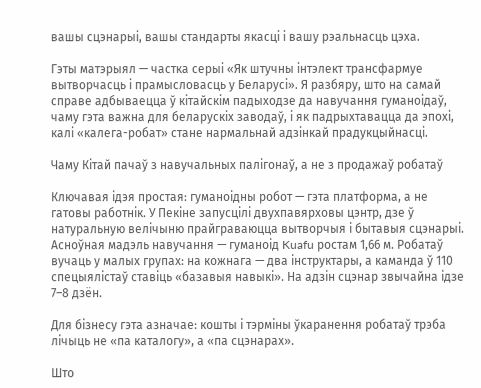вашы сцэнарыі, вашы стандарты якасці і вашу рэальнасць цэха.

Гэты матэрыял — частка серыі «Як штучны інтэлект трансфармуе вытворчасць і прамысловасць у Беларусі». Я разбяру, што на самай справе адбываецца ў кітайскім падыходзе да навучання гуманоідаў, чаму гэта важна для беларускіх заводаў, і як падрыхтавацца да эпохі, калі «калега-робат» стане нармальнай адзінкай прадукцыйнасці.

Чаму Кітай пачаў з навучальных палігонаў, а не з продажаў робатаў

Ключавая ідэя простая: гуманоідны робот — гэта платформа, а не гатовы работнік. У Пекіне запусцілі двухпавярховы цэнтр, дзе ў натуральную велічыню прайграваюцца вытворчыя і бытавыя сцэнарыі. Асноўная мадэль навучання — гуманоід Kuafu ростам 1,66 м. Робатаў вучаць у малых групах: на кожнага — два інструктары, а каманда ў 110 спецыялістаў ставіць «базавыя навыкі». На адзін сцэнар звычайна ідзе 7–8 дзён.

Для бізнесу гэта азначае: кошты і тэрміны ўкаранення робатаў трэба лічыць не «па каталогу», а «па сцэнарах».

Што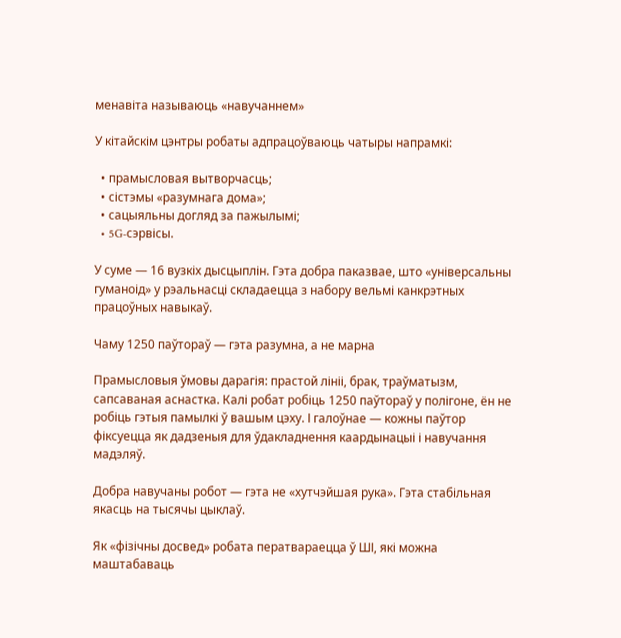менавіта называюць «навучаннем»

У кітайскім цэнтры робаты адпрацоўваюць чатыры напрамкі:

  • прамысловая вытворчасць;
  • сістэмы «разумнага дома»;
  • сацыяльны догляд за пажылымі;
  • 5G-сэрвісы.

У суме — 16 вузкіх дысцыплін. Гэта добра паказвае, што «універсальны гуманоід» у рэальнасці складаецца з набору вельмі канкрэтных працоўных навыкаў.

Чаму 1250 паўтораў — гэта разумна, а не марна

Прамысловыя ўмовы дарагія: прастой лініі, брак, траўматызм, сапсаваная аснастка. Калі робат робіць 1250 паўтораў у полігоне, ён не робіць гэтыя памылкі ў вашым цэху. І галоўнае — кожны паўтор фіксуецца як дадзеныя для ўдакладнення каардынацыі і навучання мадэляў.

Добра навучаны робот — гэта не «хутчэйшая рука». Гэта стабільная якасць на тысячы цыклаў.

Як «фізічны досвед» робата ператвараецца ў ШІ, які можна маштабаваць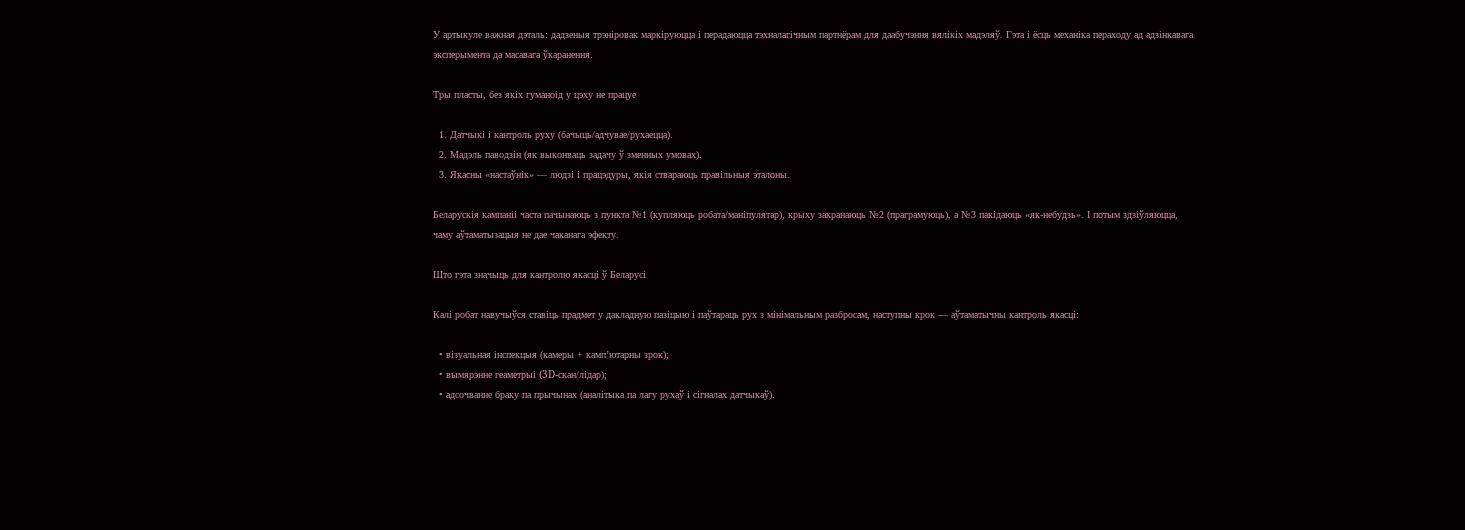У артыкуле важная дэталь: дадзеныя трэніровак маркіруюцца і перадаюцца тэхналагічным партнёрам для даабучэння вялікіх мадэляў. Гэта і ёсць механіка пераходу ад адзінкавага эксперымента да масавага ўкаранення.

Тры пласты, без якіх гуманоід у цэху не працуе

  1. Датчыкі і кантроль руху (бачыць/адчувае/рухаецца).
  2. Мадэль паводзін (як выконваць задачу ў зменных умовах).
  3. Якасны «настаўнік» — людзі і працэдуры, якія ствараюць правільныя эталоны.

Беларускія кампаніі часта пачынаюць з пункта №1 (купляюць робата/маніпулятар), крыху закранаюць №2 (праграмуюць), а №3 пакідаюць «як-небудзь». І потым здзіўляюцца, чаму аўтаматызацыя не дае чаканага эфекту.

Што гэта значыць для кантролю якасці ў Беларусі

Калі робат навучыўся ставіць прадмет у дакладную пазіцыю і паўтараць рух з мінімальным разбросам, наступны крок — аўтаматычны кантроль якасці:

  • візуальная інспекцыя (камеры + камп’ютарны зрок);
  • вымярэнне геаметрыі (3D-скан/лідар);
  • адсочванне браку па прычынах (аналітыка па лагу рухаў і сігналах датчыкаў).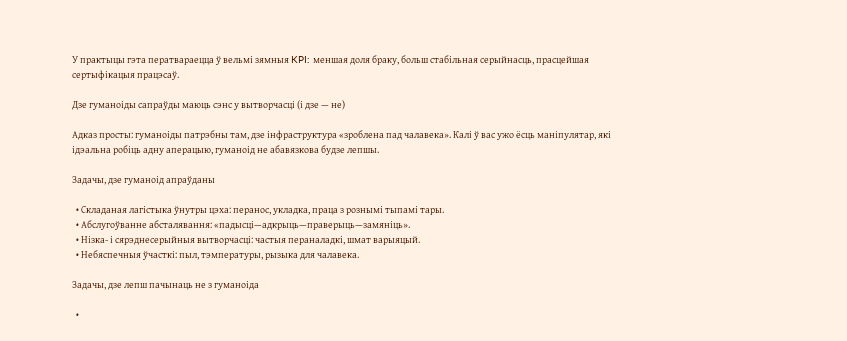У практыцы гэта ператвараецца ў вельмі зямныя KPI: меншая доля браку, больш стабільная серыйнасць, прасцейшая сертыфікацыя працэсаў.

Дзе гуманоіды сапраўды маюць сэнс у вытворчасці (і дзе — не)

Адказ просты: гуманоіды патрэбны там, дзе інфраструктура «зроблена пад чалавека». Калі ў вас ужо ёсць маніпулятар, які ідэальна робіць адну аперацыю, гуманоід не абавязкова будзе лепшы.

Задачы, дзе гуманоід апраўданы

  • Складаная лагістыка ўнутры цэха: перанос, укладка, праца з рознымі тыпамі тары.
  • Абслугоўванне абсталявання: «падысці—адкрыць—праверыць—замяніць».
  • Нізка- і сярэднесерыйныя вытворчасці: частыя пераналадкі, шмат варыяцый.
  • Небяспечныя ўчасткі: пыл, тэмпературы, рызыка для чалавека.

Задачы, дзе лепш пачынаць не з гуманоіда

  •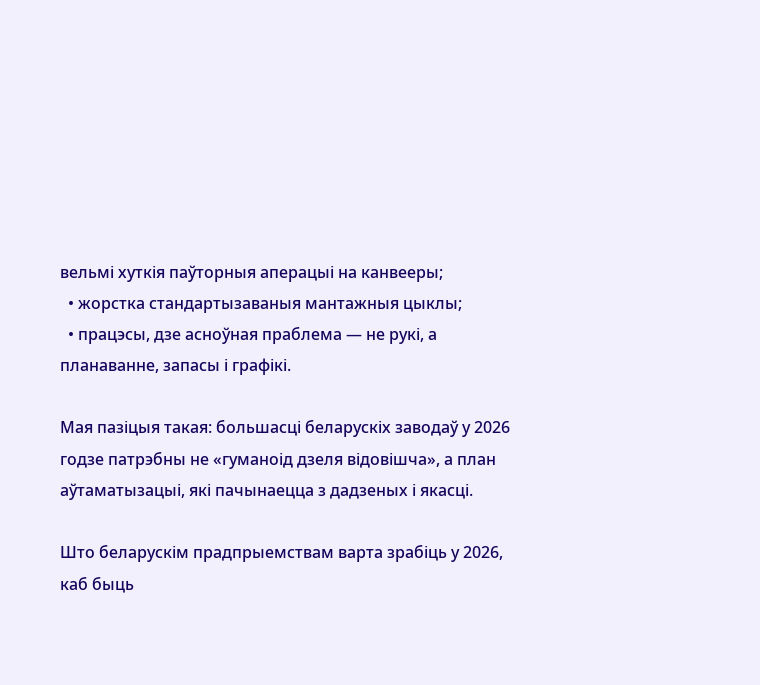вельмі хуткія паўторныя аперацыі на канвееры;
  • жорстка стандартызаваныя мантажныя цыклы;
  • працэсы, дзе асноўная праблема — не рукі, а планаванне, запасы і графікі.

Мая пазіцыя такая: большасці беларускіх заводаў у 2026 годзе патрэбны не «гуманоід дзеля відовішча», а план аўтаматызацыі, які пачынаецца з дадзеных і якасці.

Што беларускім прадпрыемствам варта зрабіць у 2026, каб быць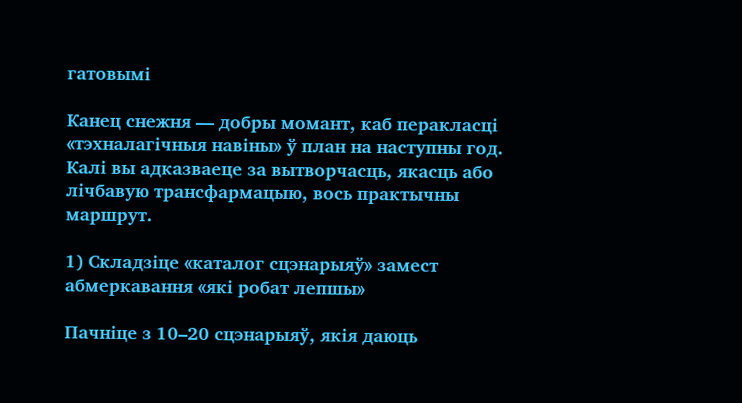гатовымі

Канец снежня — добры момант, каб перакласці «тэхналагічныя навіны» ў план на наступны год. Калі вы адказваеце за вытворчасць, якасць або лічбавую трансфармацыю, вось практычны маршрут.

1) Складзіце «каталог сцэнарыяў» замест абмеркавання «які робат лепшы»

Пачніце з 10–20 сцэнарыяў, якія даюць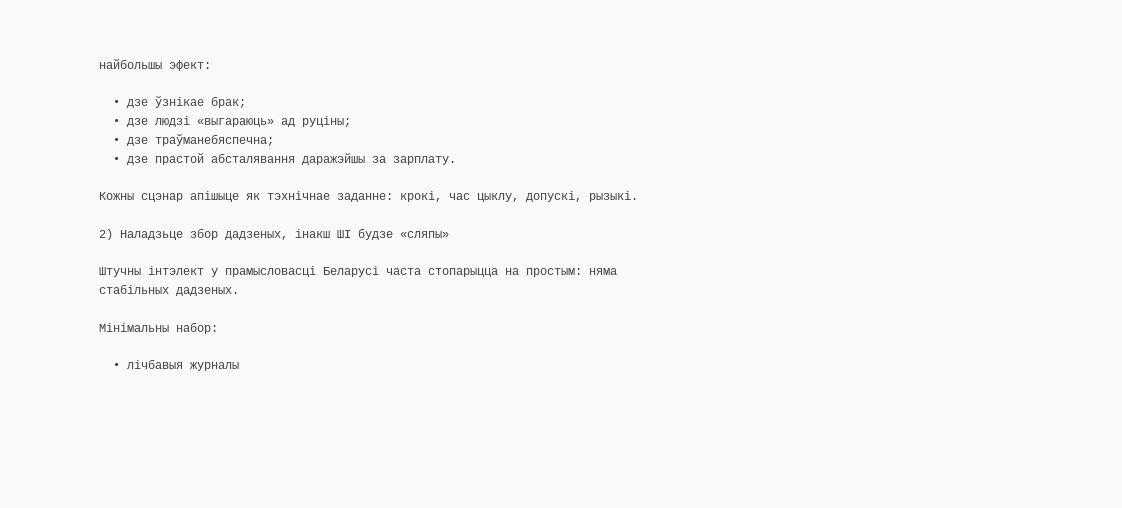найбольшы эфект:

  • дзе ўзнікае брак;
  • дзе людзі «выгараюць» ад руціны;
  • дзе траўманебяспечна;
  • дзе прастой абсталявання даражэйшы за зарплату.

Кожны сцэнар апішыце як тэхнічнае заданне: крокі, час цыклу, допускі, рызыкі.

2) Наладзьце збор дадзеных, інакш ШІ будзе «сляпы»

Штучны інтэлект у прамысловасці Беларусі часта стопарыцца на простым: няма стабільных дадзеных.

Мінімальны набор:

  • лічбавыя журналы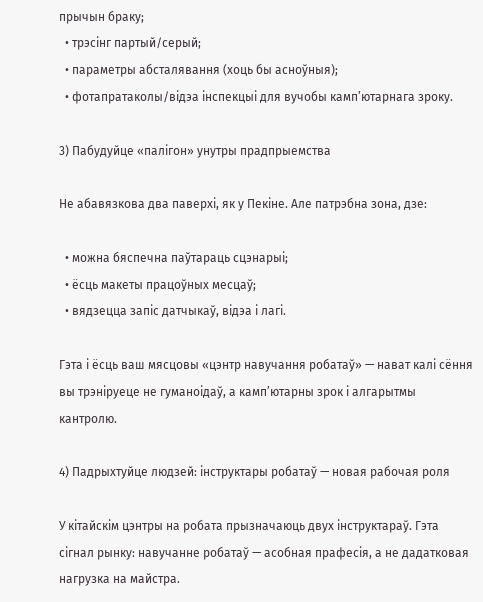прычын браку;
  • трэсінг партый/серый;
  • параметры абсталявання (хоць бы асноўныя);
  • фотапратаколы/відэа інспекцыі для вучобы камп’ютарнага зроку.

3) Пабудуйце «палігон» унутры прадпрыемства

Не абавязкова два паверхі, як у Пекіне. Але патрэбна зона, дзе:

  • можна бяспечна паўтараць сцэнарыі;
  • ёсць макеты працоўных месцаў;
  • вядзецца запіс датчыкаў, відэа і лагі.

Гэта і ёсць ваш мясцовы «цэнтр навучання робатаў» — нават калі сёння вы трэніруеце не гуманоідаў, а камп’ютарны зрок і алгарытмы кантролю.

4) Падрыхтуйце людзей: інструктары робатаў — новая рабочая роля

У кітайскім цэнтры на робата прызначаюць двух інструктараў. Гэта сігнал рынку: навучанне робатаў — асобная прафесія, а не дадатковая нагрузка на майстра.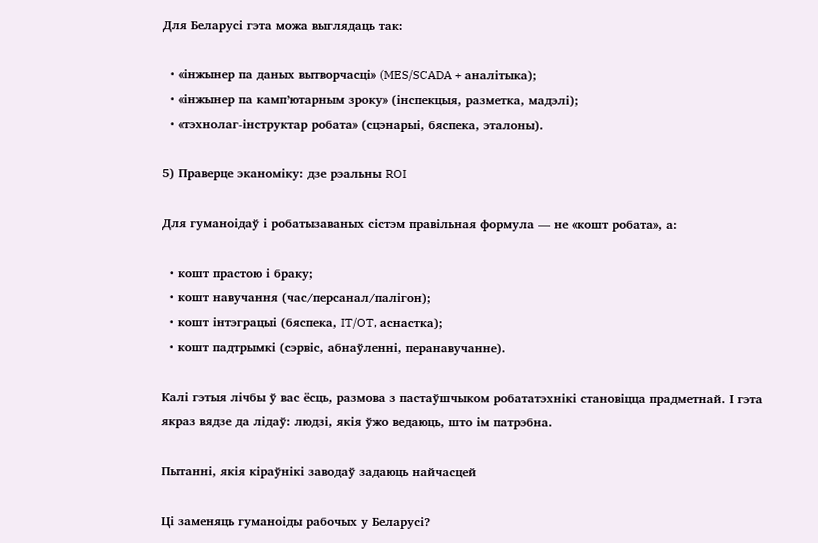Для Беларусі гэта можа выглядаць так:

  • «інжынер па даных вытворчасці» (MES/SCADA + аналітыка);
  • «інжынер па камп’ютарным зроку» (інспекцыя, разметка, мадэлі);
  • «тэхнолаг-інструктар робата» (сцэнарыі, бяспека, эталоны).

5) Праверце эканоміку: дзе рэальны ROI

Для гуманоідаў і робатызаваных сістэм правільная формула — не «кошт робата», а:

  • кошт прастою і браку;
  • кошт навучання (час/персанал/палігон);
  • кошт інтэграцыі (бяспека, IT/OT, аснастка);
  • кошт падтрымкі (сэрвіс, абнаўленні, перанавучанне).

Калі гэтыя лічбы ў вас ёсць, размова з пастаўшчыком робататэхнікі становіцца прадметнай. І гэта якраз вядзе да лідаў: людзі, якія ўжо ведаюць, што ім патрэбна.

Пытанні, якія кіраўнікі заводаў задаюць найчасцей

Ці заменяць гуманоіды рабочых у Беларусі?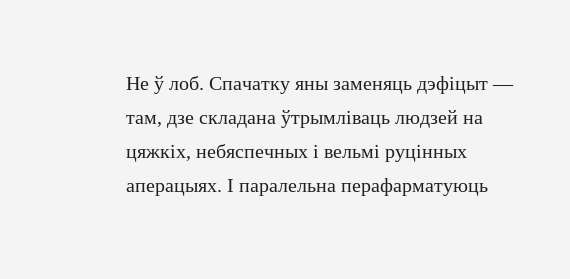Не ў лоб. Спачатку яны заменяць дэфіцыт — там, дзе складана ўтрымліваць людзей на цяжкіх, небяспечных і вельмі руцінных аперацыях. І паралельна перафарматуюць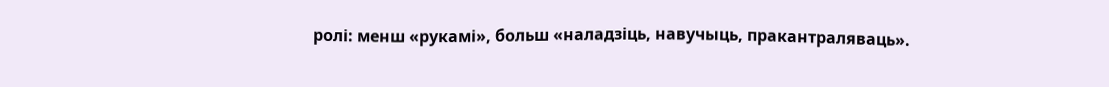ролі: менш «рукамі», больш «наладзіць, навучыць, пракантраляваць».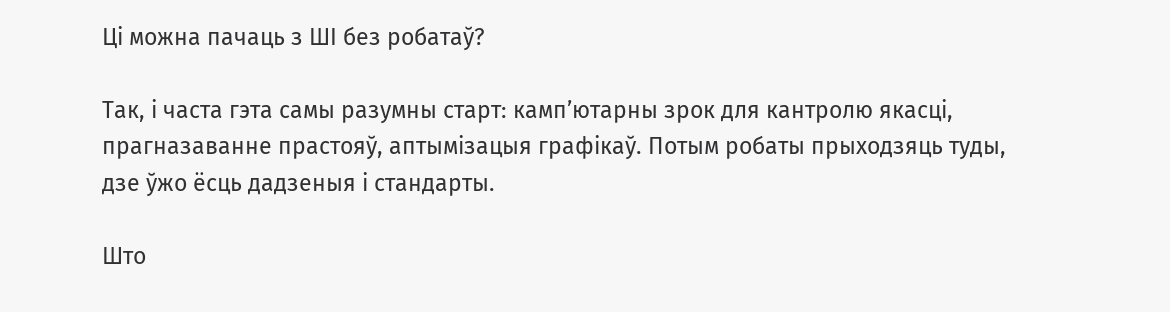Ці можна пачаць з ШІ без робатаў?

Так, і часта гэта самы разумны старт: камп’ютарны зрок для кантролю якасці, прагназаванне прастояў, аптымізацыя графікаў. Потым робаты прыходзяць туды, дзе ўжо ёсць дадзеныя і стандарты.

Што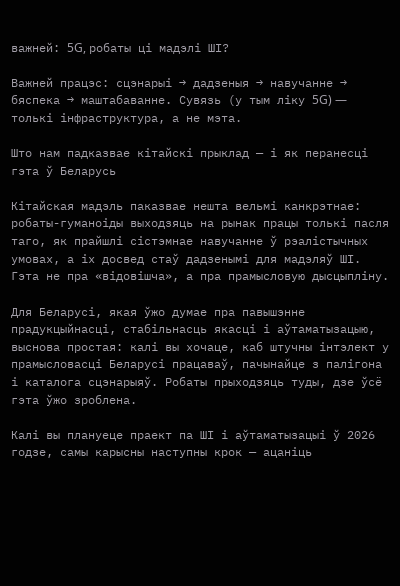важней: 5G, робаты ці мадэлі ШІ?

Важней працэс: сцэнарыі → дадзеныя → навучанне → бяспека → маштабаванне. Сувязь (у тым ліку 5G) — толькі інфраструктура, а не мэта.

Што нам падказвае кітайскі прыклад — і як перанесці гэта ў Беларусь

Кітайская мадэль паказвае нешта вельмі канкрэтнае: робаты-гуманоіды выходзяць на рынак працы толькі пасля таго, як прайшлі сістэмнае навучанне ў рэалістычных умовах, а іх досвед стаў дадзенымі для мадэляў ШІ. Гэта не пра «відовішча», а пра прамысловую дысцыпліну.

Для Беларусі, якая ўжо думае пра павышэнне прадукцыйнасці, стабільнасць якасці і аўтаматызацыю, выснова простая: калі вы хочаце, каб штучны інтэлект у прамысловасці Беларусі працаваў, пачынайце з палігона і каталога сцэнарыяў. Робаты прыходзяць туды, дзе ўсё гэта ўжо зроблена.

Калі вы плануеце праект па ШІ і аўтаматызацыі ў 2026 годзе, самы карысны наступны крок — ацаніць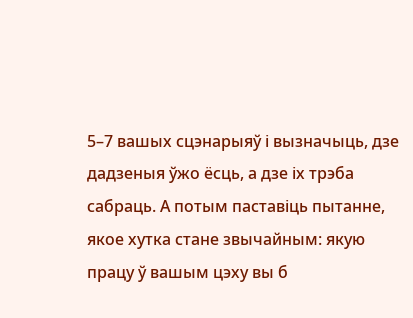5–7 вашых сцэнарыяў і вызначыць, дзе дадзеныя ўжо ёсць, а дзе іх трэба сабраць. А потым паставіць пытанне, якое хутка стане звычайным: якую працу ў вашым цэху вы б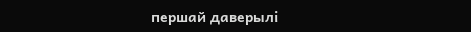першай даверылі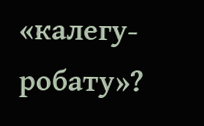«калегу-робату»?